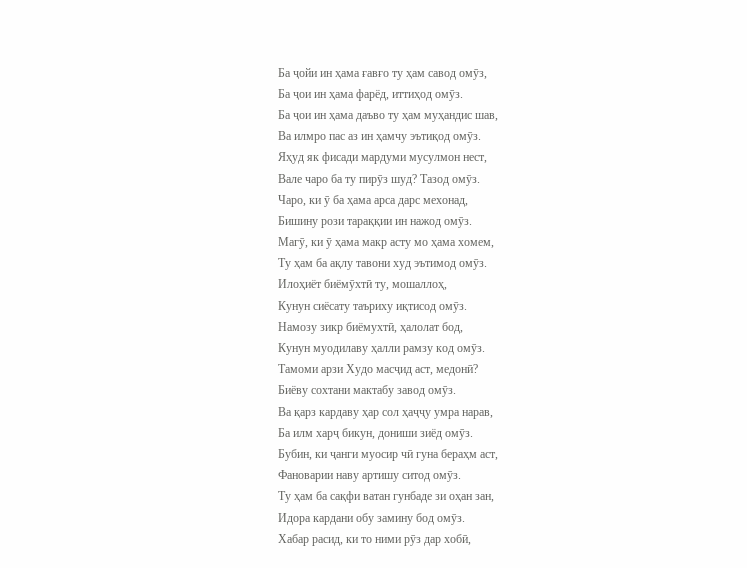Ба ҷойи ин ҳама ғавғо ту ҳам савод омӯз,
Ба ҷои ин ҳама фарёд, иттиҳод омӯз.
Ба ҷои ин ҳама даъво ту ҳам муҳандис шав,
Ва илмро пас аз ин ҳамчу эътиқод омӯз.
Яҳуд як фисади мардуми мусулмон нест,
Вале чаро ба ту пирӯз шуд? Тазод омӯз.
Чаро, ки ӯ ба ҳама арса дарс мехонад,
Бишину рози тараққии ин нажод омӯз.
Магӯ, ки ӯ ҳама макр асту мо ҳама хомем,
Ту ҳам ба ақлу тавони худ эътимод омӯз.
Илоҳиёт биёмӯхтӣ ту, мошаллоҳ,
Кунун сиёсату таъриху иқтисод омӯз.
Намозу зикр биёмухтӣ, ҳалолат бод,
Кунун муодилаву ҳалли рамзу код омӯз.
Тамоми арзи Худо масҷид аст, медонӣ?
Биёву сохтани мактабу завод омӯз.
Ва қарз кардаву ҳар сол ҳаҷҷу умра нарав,
Ба илм харҷ бикун, дониши зиёд омӯз.
Бубин, ки ҷанги муосир чӣ гуна бераҳм аст,
Фановарии наву артишу ситод омӯз.
Ту ҳам ба сақфи ватан гунбаде зи оҳан зан,
Идора кардани обу замину бод омӯз.
Хабар расид, ки то ними рӯз дар хобӣ,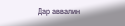Дар аввалин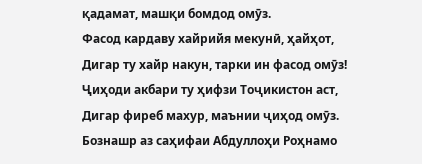қадамат, машқи бомдод омӯз.
Фасод кардаву хайрийя мекунӣ, ҳайҳот,
Дигар ту хайр накун, тарки ин фасод омӯз!
Ҷиҳоди акбари ту ҳифзи Тоҷикистон аст,
Дигар фиреб махур, маънии ҷиҳод омӯз.
Бознашр аз саҳифаи Абдуллоҳи Роҳнамо